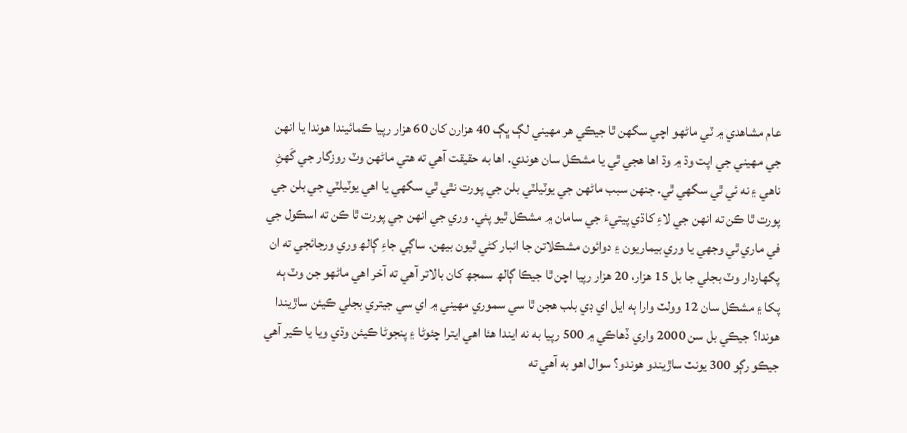عام مشاهدي ۾ ٽي ماڻهو اچي سگهن ٿا جيڪي هر مهيني لڳ ڀڳ 40 هزارن کان 60 هزار رپيا ڪمائيندا هوندا يا انهن جي مهيني جي اپت وڌ ۾ وڌ اها هجي ٿي يا مشڪل سان هوندي. اها به حقيقت آهي ته هتي ماڻهن وٽ روزگار جي گَهڻِ ناهي ۽ نه ئي ٿي سگهي ٿي. جنهن سبب ماڻهن جي يوٽيلٽي بلن جي پورت نٿي ٿي سگهي يا اهي يوٽيلٽي جي بلن جي پورت ٿا ڪن ته انهن جي لاءِ کاڌي پيتيءَ جي سامان ۾ مشڪل ٿيو پئي. وري جي انهن جي پورت ٿا ڪن ته اسڪول جي في ماري ٿي وجهي يا وري بيماريون ۽ دوائون مشڪلاتن جا انبار کڻي ٿيون بيهن. ساڳي جاءِ ڳالھ وري ورجائجي ته ان پگهاردار وٽ بجلي جا بل 15 هزار، 20 هزار رپيا اچن ٿا جيڪا ڳالھ سمجھ کان بالاتر آهي ته آخر اهي ماڻهو جن وٽ ٻه پکا ۽ مشڪل سان 12 وولٽ وارا ٻه ايل اي ڊي بلب هجن ٿا سي سموري مهيني ۾ اي سي جيتري بجلي ڪيئن ساڙيندا هوندا؟ جيڪي بل سن 2000 واري ڏهاڪي ۾ 500 رپيا به نه ايندا هئا اهي ايترا چئوڻا ۽ پنجوڻا ڪيئن وڌي ويا يا ڪير آهي جيڪو رڳو 300 يونٽ ساڙيندو هوندو؟ سوال اهو به آهي ته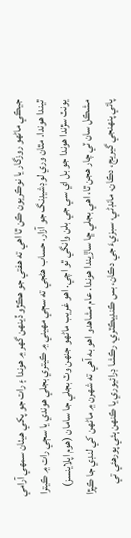جيڪي ماڻهو روزگار يا نوڪريون ڪن ٿا اهي ته هفتي جو هڪڙو ڏينهن گهر ۾ هوندا ۽ رات جو پکي هيٺان سمهي آرامي ٿيندا هوندا. مٿان وري لوڊشيڊنگ جو آزار. حساب هڻجي ته سڄي مهيني ۾ ڪيتري بجلي هوندي يا سڄي رات ۾ ڪيترا يونٽ سڙندا هوندا جو بل اي سي جي بلن وانگي ٿو اچي. اهو غريب ماڻهو جنهن وٽ بجلي جا سامان (هوم اپلاينسز) مشڪل سان ٽي چار هجن ٿا، اهي بجلي ڇا ساڙيندا هوندا. عام مشاهدو اهو به آهي ته شهرن ۾ ماڻهن کي لنڊي جا ڪپڙا پائي پنهنجي گيريج، دڪان، مانڊڻي، سبزيءَ جي دڪان، بس ڪنڊيڪٽري، رڪشا ڊرائيوري يا ڪنهن ٻئي پورهئي تي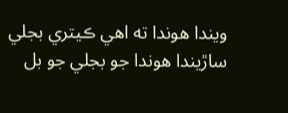ويندا هوندا ته اهي ڪيتري بجلي ساڙيندا هوندا جو بجلي جو بل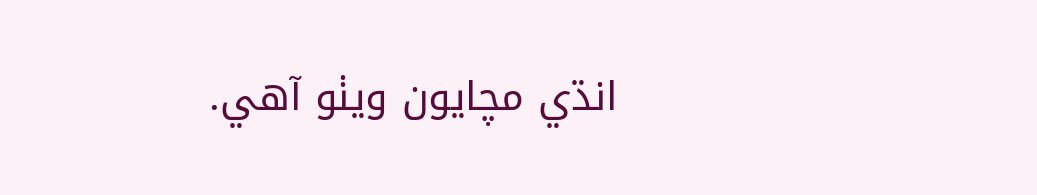انڌي مچايون ويٺو آهي.